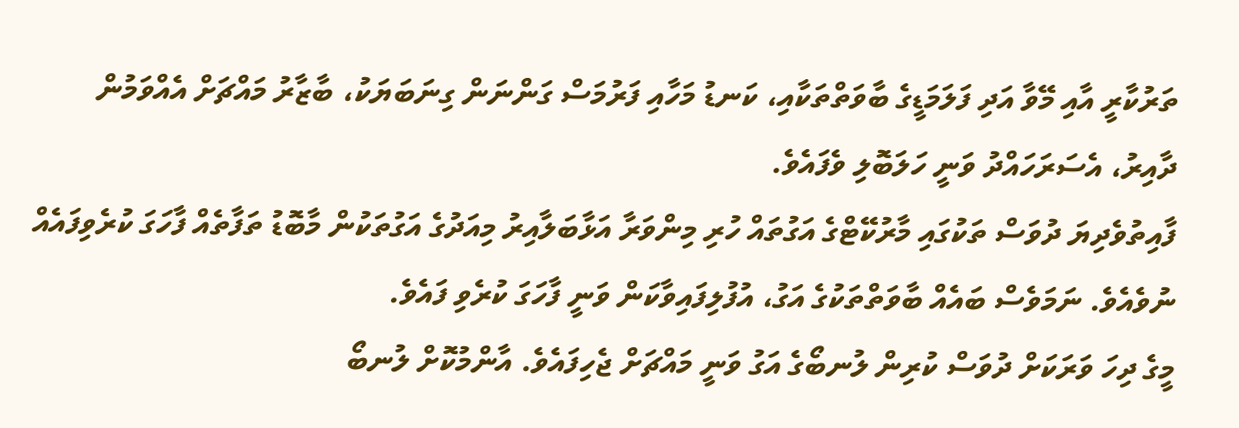ތަރުކާރީ އާއި މޭވާ އަދި ފަލަމަޑީގެ ބާވަތްތަކާއި، ކަނޑު މަހާއި ފަރުމަސް ގަންނަން ގިނަބަޔަކު، ބާޒާރު މައްޗަށް އެއްވަމުން ދާއިރު، އެސަރަހައްދު ވަނީ ހަލަބޮލި ވެފައެވެ.
ފާއިތުވެދިޔަ ދުވަސް ތަކުގައި މާރުކޭޓްގެ އަގުތައް ހުރި މިންވަރާ އަޅާބަލާއިރު މިއަދުގެ އަގުތަކުން މާބޮޑު ތަފާތެއް ފާހަގަ ކުރެވިފައެއް ނުވެއެވެ. ނަމަވެސް ބައެއް ބާވަތްތަކުގެ އަގު، އުފުލިފައިވާކަން ވަނީ ފާހަގަ ކުރެވި ފައެވެ.
މީގެ ދިހަ ވަރަކަށް ދުވަސް ކުރިން ލުނބޯގެ އަގު ވަނީ މައްޗަށް ޖެހިފައެވެ. އާންމުކޮށް ލުނބޯ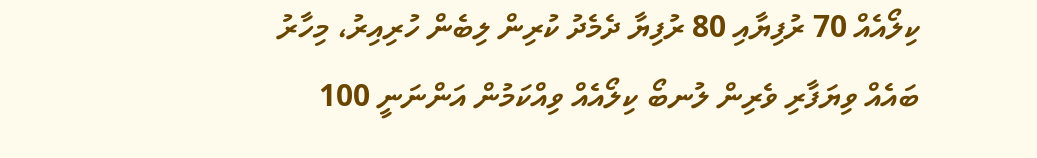ކިލޯއެއް 70 ރުފިޔާއި 80 ރުފިޔާ ދެމެދު ކުރިން ލިބެން ހުރިއިރު، މިހާރު ބައެއް ވިޔަފާރި ވެރިން ލުނބޯ ކިލޯއެއް ވިއްކަމުން އަންނަނީ 100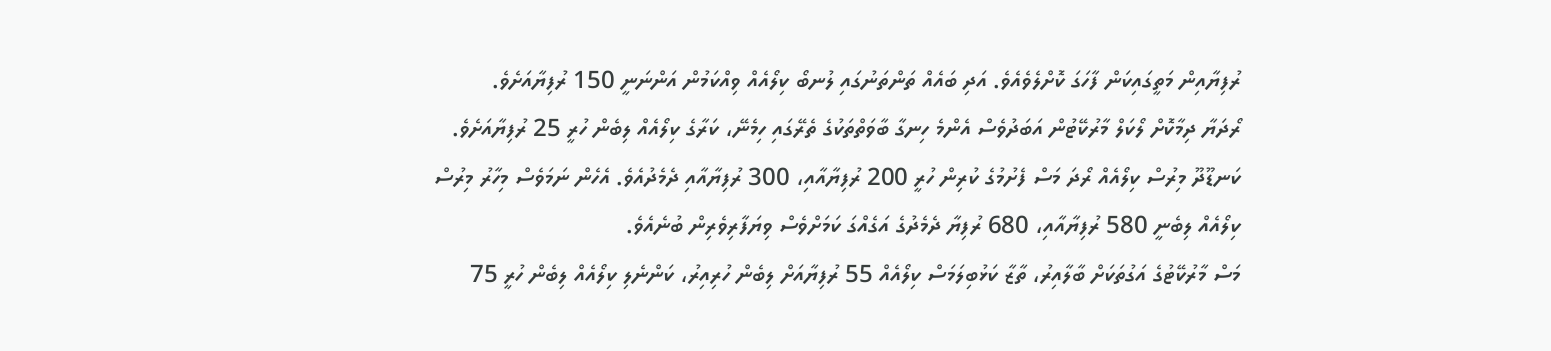ރުފިޔާއިން މަތީގައިކަން ފާހަގަ ކޮށްލެވެއެވެ. އަދި ބައެއް ތަންތަނުގައި ލުނބޯ ކިލޯއެއް ވިއްކަމުން އަންނަނީ 150 ރުފިޔާއަށެވެ.
ރޯދަޔާ ދިމާކޮށް ލޯކަލް މާރުކޭޓުން އަބަދުވެސް އެންމެ ހިނގާ ބާވަތްތަކުގެ ތެރޭގައި ހިމެނޭ، ކަރާގެ ކިލޯއެއް ލިބެން ހުރީ 25 ރުފިޔާއަށެވެ. ކަނޑޫދޫ މިރުސް ކިލޯއެއް ރޯދަ މަސް ފެށުމުގެ ކުރިން ހުރީ 200 ރުފިޔާއާއި، 300 ރުފިޔާއާއި ދެމެދުއެވެ. އެހެން ނަމަވެސް މިހާރު މިރުސް ކިލޯއެއް ލިބެނީ 580 ރުފިޔާއާއި، 680 ރުފިޔާ ދެމެދުގެ އަގެއްގަ ކަމަށްވެސް ވިޔަފާރިވެރިން ބުނެއެވެ.
މަސް މާރުކޭޓުގެ އަގުތަކަށް ބާލާއިރު، ތާޒާ ކަޅުބިލަމަސް ކިލޯއެއް 55 ރުފިޔާއަށް ލިބެން ހުރިއިރު، ކަންނެލި ކިލޯއެއް ލިބެން ހުރީ 75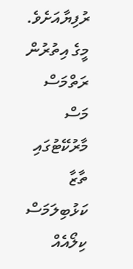ރުފިޔާއަށެވެ. މީގެ އިތުރުން ރަތްމަސް
މަސް މާރުކޭޓުގައި ތާޒާ ކަޅުބިލަމަސް ކިލޯއެއް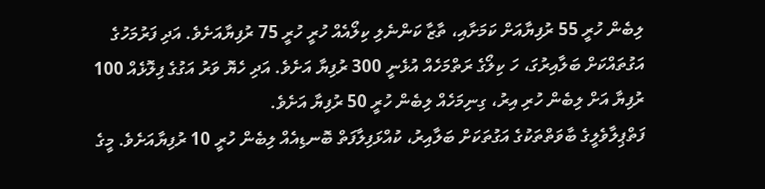ލިބެން ހުރީ 55 ރުފިޔާއަށް ކަމަށާއި، ތާޒާ ކަންނެލި ކިލޯއެއް ހުރީ ހުރީ 75 ރުފިޔާއަށެވެ. އަދި ފަރުމަހުގެ އަގުތައްކަށް ބަލާއިރުގަ، ހަ ކިލޯގެ ރަތްމަހެއް އުޅެނީ 300 ރުފިޔާ އަށެވެ. އަދި ހެޔޮ ވަރު އަގުގެ ފިލޮޅެއް 100 ރުފިޔާ އަށް ލިބެން ހުރި އިރު، ގިނިމަހެއް ލިބެން ހުރީ 50 ރުފިޔާ އަށެވެ.
ފަތްޕިލާވެލީގެ ބާވަތްތަކުގެ އަގުތަކަށް ބަލާއިރު، ކުއްޅަފިލާފަތް ބޮނޑިއެއް ލިބެން ހުރީ 10 ރުފިޔާއަށެވެ. މީގެ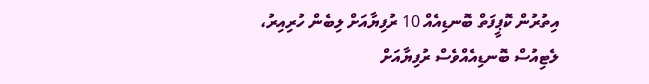އިތުރުން ކޮޕީފަތް ބޮނޑިއެއް 10 ރުފިޔާއަށް ލިބެން ހުރިއިރު، ލެޓިއުސް ބޮނޑިއެއްވެސް ރުފިޔާއަށް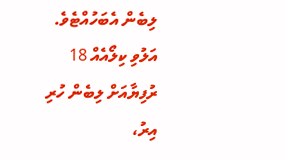ލިބެން އެބަހުއްޓެވެ.
އަލުވި ކިލޯއެއް 18 ރުފިޔާއަށް ލިބެން ހުރި އިރު،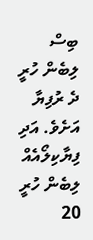ބިސް ލިބެން ހުރީ ދެ ރުފިޔާ އަށެވެ. އަދި ފިޔާކިލޯއެއް ލިބެން ހުރީ 20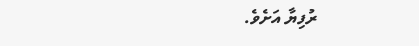ރުފިޔާ އަށެވެ.